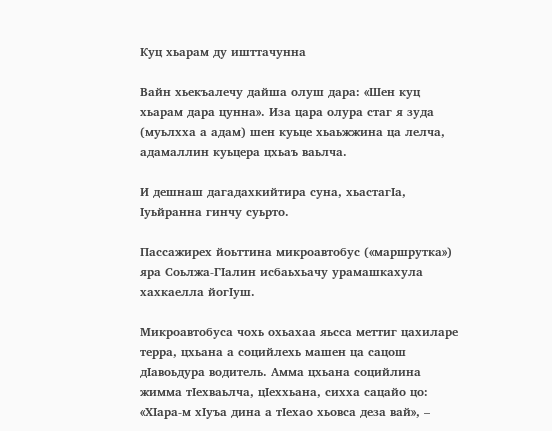Куц хьарам ду ишттачунна

Вайн хьекъалечу дайша олуш дара: «Шен куц хьарам дара цунна». Иза цара олура стаг я зуда (муьлхха а адам) шен куьце хьаьжжина ца лелча, адамаллин куьцера цхьаъ ваьлча.

И дешнаш дагадахкийтира суна, хьастагIа, Iуьйранна гинчу суьрто.

Пассажирех йоьттина микроавтобус («маршрутка») яра Соьлжа-ГIалин исбаьхьачу урамашкахула хахкаелла йогIуш.

Микроавтобуса чохь охьахаа яьсса меттиг цахиларе терра, цхьана а социйлехь машен ца сацош дIавоьдура водитель. Амма цхьана социйлина жимма тIехваьлча, цIеххьана, сихха сацайо цо: «ХIара-м хIуъа дина а тIехао хьовса деза вай», –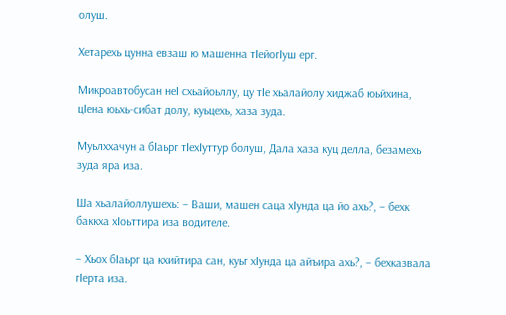олуш.

Хетарехь цунна евзаш ю машенна тIейогIуш ерг.

Микроавтобусан неI схьайоьллу, цу тIе хьалайолу хиджаб юьйхина, цIена юьхь-сибат долу, куьцехь, хаза зуда.

Муьлххачун а бIаьрг тIехIуттур болуш, Дала хаза куц делла, безамехь зуда яра иза.

Ша хьалайоллушехь: – Ваши, машен саца хIунда ца йо ахь?, – бехк баккха хIоьттира иза водителе.

– Хьох бIаьрг ца кхийтира сан, куьг хIунда ца айъира ахь?, – бехказвала гIерта иза.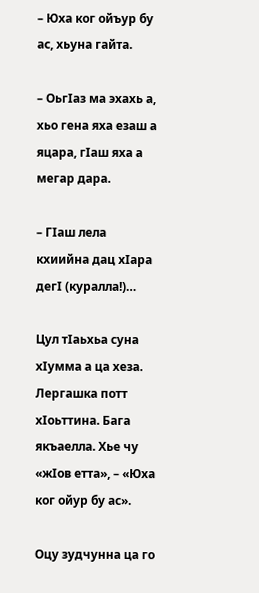– Юха ког ойъур бу ас, хьуна гайта.

– ОьгIаз ма эхахь а, хьо гена яха езаш а яцара, гIаш яха а мегар дара.

– ГIаш лела кхиийна дац хIара дегI (куралла!)…

Цул тIаьхьа суна хIумма а ца хеза. Лергашка потт хIоьттина. Бага якъаелла. Хье чу «жIов етта», – «Юха ког ойур бу ас».

Оцу зудчунна ца го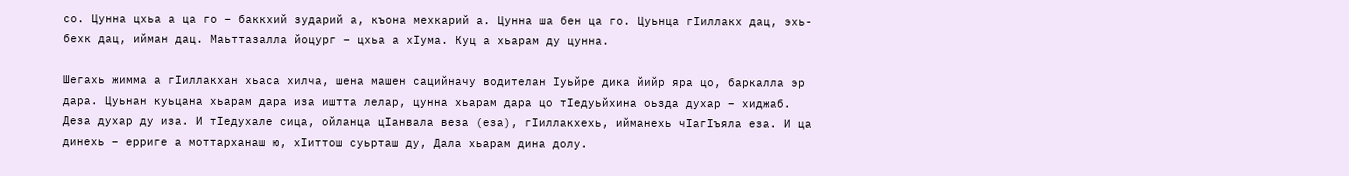со. Цунна цхьа а ца го – баккхий зударий а, къона мехкарий а. Цунна ша бен ца го. Цуьнца гIиллакх дац, эхь-бехк дац, ийман дац. Маьттазалла йоцург – цхьа а хIума. Куц а хьарам ду цунна.

Шегахь жимма а гIиллакхан хьаса хилча, шена машен сацийначу водителан Iуьйре дика йийр яра цо, баркалла эр дара. Цуьнан куьцана хьарам дара иза иштта лелар, цунна хьарам дара цо тIедуьйхина оьзда духар – хиджаб. Деза духар ду иза. И тIедухале сица, ойланца цIанвала веза (еза), гIиллакхехь, ийманехь чIагIъяла еза. И ца динехь – ерриге а моттарханаш ю, хIиттош суьрташ ду, Дала хьарам дина долу.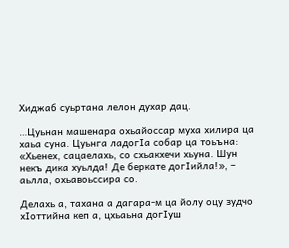Хиджаб суьртана лелон духар дац.

…Цуьнан машенара охьайоссар муха хилира ца хаьа суна. Цуьнга ладогIа собар ца тоьъна: «Хьенех, сацаелахь, со схьакхечи хьуна. Шун некъ дика хуьлда! Де беркате догIийла!», – аьлла, охьавоьссира со.

Делахь а, тахана а дагара-м ца йолу оцу зудчо хIоттийна кеп а, цхьаьна догIуш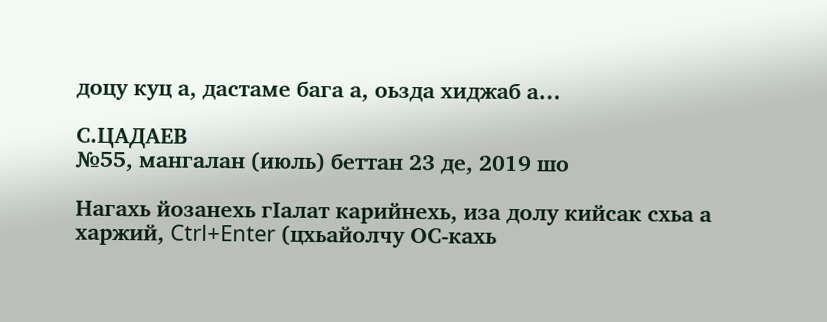доцу куц а, дастаме бага а, оьзда хиджаб а…

С.ЦАДАЕВ
№55, мангалан (июль) беттан 23 де, 2019 шо

Нагахь йозанехь гIалат карийнехь, иза долу кийсак схьа а харжий, Ctrl+Enter (цхьайолчу ОС-кахь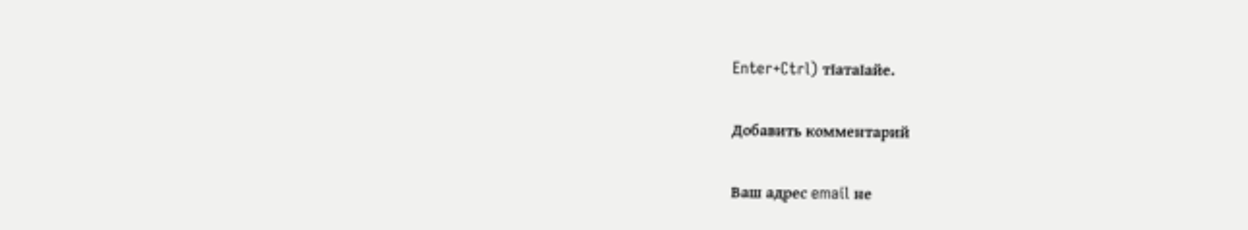Enter+Ctrl) тIатаIайе.

Добавить комментарий

Ваш адрес email не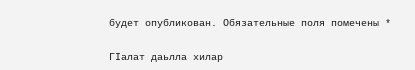будет опубликован. Обязательные поля помечены *

ГIалат даьлла хилар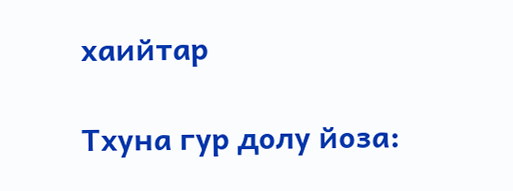хаийтар

Тхуна гур долу йоза: